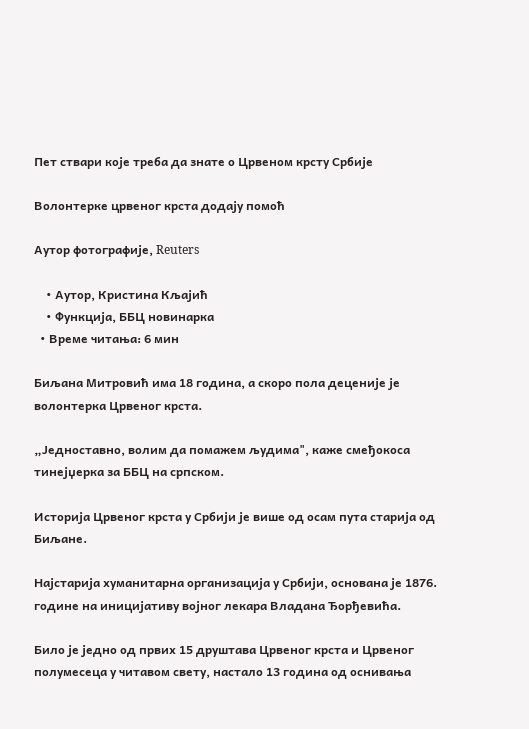Пет ствари које треба да знате о Црвеном крсту Србије

Волонтерке црвеног крста додају помоћ

Аутор фотографије, Reuters

    • Аутор, Кристина Кљајић
    • Функција, ББЦ новинарка
  • Време читања: 6 мин

Биљана Митровић има 18 година, а скоро пола деценије је волонтерка Црвеног крста.

„Једноставно, волим да помажем људима", каже смеђокоса тинејџерка за ББЦ на српском.

Историја Црвеног крста у Србији је више од осам пута старија од Биљане.

Најстарија хуманитарна организација у Србији, основана је 1876. године на иницијативу војног лекара Владана Ђорђевића.

Било је једно од првих 15 друштава Црвеног крста и Црвеног полумесеца у читавом свету, настало 13 година од оснивања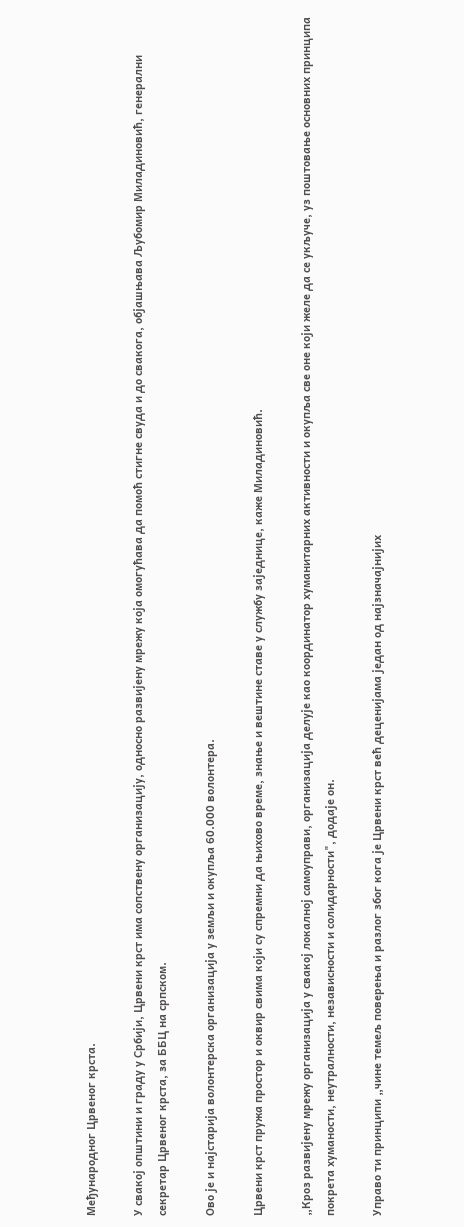Међународног Црвеног крста.

У свакој општини и граду у Србији, Црвени крст има сопствену организацију, односно развијену мрежу која омогућава да помоћ стигне свуда и до свакога, објашњава Љубомир Миладиновић, генерални секретар Црвеног крста, за ББЦ на српском.

Ово је и најстарија волонтерска организација у земљи и окупља 60.000 волонтера.

Црвени крст пружа простор и оквир свима који су спремни да њихово време, знање и вештине ставе у службу заједнице, каже Миладиновић.

„Кроз развијену мрежу организација у свакој локалној самоуправи, организација делује као координатор хуманитарних активности и окупља све оне који желе да се укључе, уз поштовање основних принципа покрета хуманости, неутралности, независности и солидарности", додаје он.

Управо ти принципи „чине темељ поверења и разлог због кога је Црвени крст већ деценијама један од најзначајнијих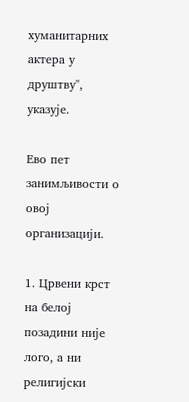хуманитарних актера у друштву", указује.

Ево пет занимљивости о овој организацији.

1. Црвени крст на белој позадини није лого, а ни религијски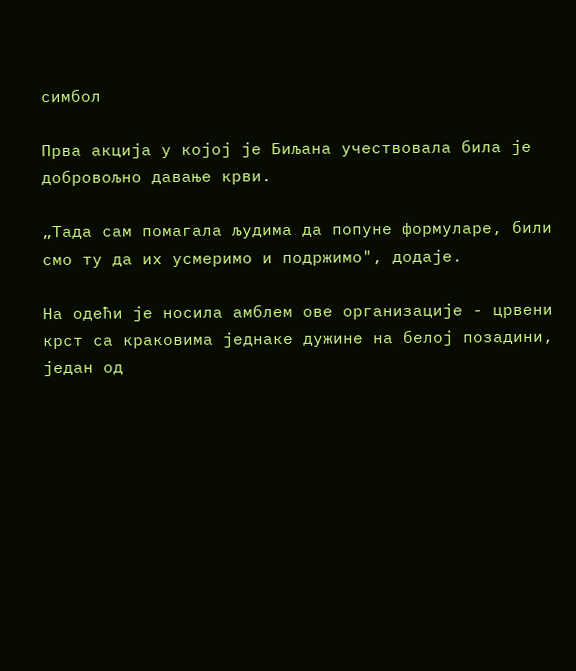симбол

Прва акција у којој је Биљана учествовала била је добровољно давање крви.

„Тада сам помагала људима да попуне формуларе, били смо ту да их усмеримо и подржимо", додаје.

На одећи је носила амблем ове организације - црвени крст са краковима једнаке дужине на белој позадини, један од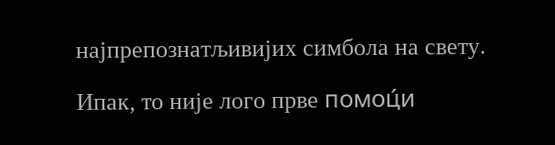најпрепознатљивијих симбола на свету.

Ипак, то није лого прве помоц́и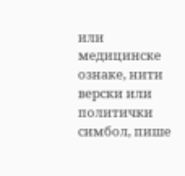или медицинске ознаке, нити верски или политички симбол, пише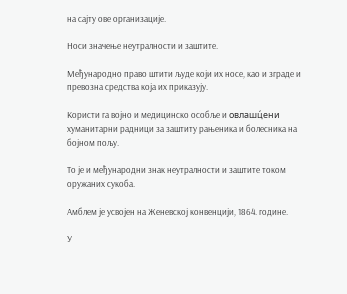на сајту ове организације.

Носи значење неутралности и заштите.

Међународно право штити људе који их носе, као и зграде и превозна средства која их приказују.

Користи га војно и медицинско особље и овлашц́ени хуманитарни радници за заштиту рањеника и болесника на бојном пољу.

То је и међународни знак неутралности и заштите током оружаних сукоба.

Амблем је усвојен на Женевској конвенцији, 1864. године.

У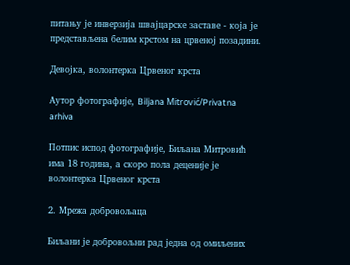питању је инверзија швајцарске заставе - која је представљена белим крстом на црвеној позадини.

Девојка, волонтерка Црвеног крста

Аутор фотографије, Biljana Mitrović/Privatna arhiva

Потпис испод фотографије, Биљана Митровић има 18 година, а скоро пола деценије је волонтерка Црвеног крста

2. Мрежа добровољаца

Биљани је добровољни рад једна од омиљених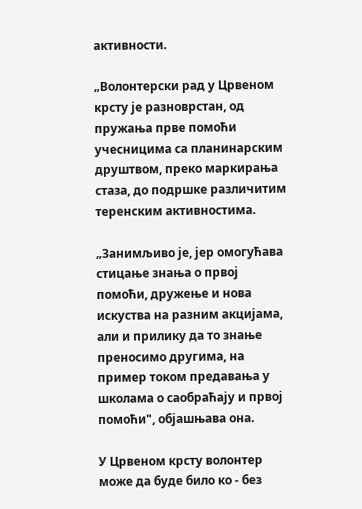активности.

„Волонтерски рад у Црвеном крсту је разноврстан, од пружања прве помоћи учесницима са планинарским друштвом, преко маркирања стаза, до подршке различитим теренским активностима.

„Занимљиво је, јер омогућава стицање знања о првој помоћи, дружење и нова искуства на разним акцијама, али и прилику да то знање преносимо другима, на пример током предавања у школама о саобраћају и првој помоћи", објашњава она.

У Црвеном крсту волонтер може да буде било ко - без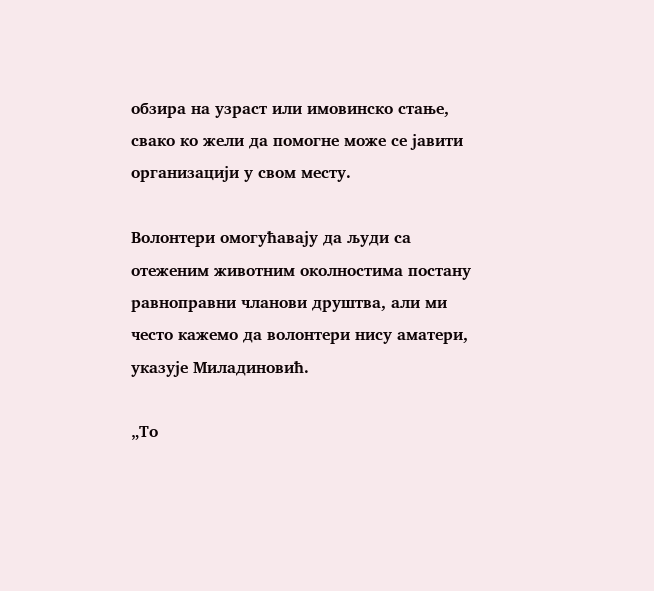обзира на узраст или имовинско стање, свако ко жели да помогне може се јавити организацији у свом месту.

Волонтери омогућавају да људи са отеженим животним околностима постану равноправни чланови друштва, али ми често кажемо да волонтери нису аматери, указује Миладиновић.

„То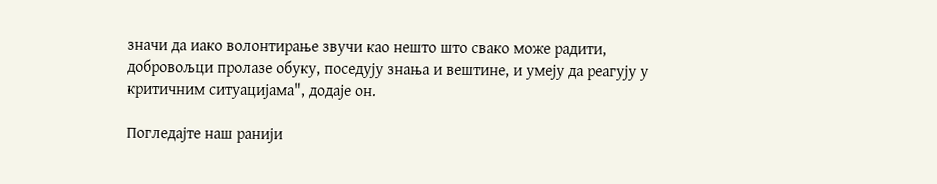значи да иако волонтирање звучи као нешто што свако може радити, добровољци пролазе обуку, поседују знања и вештине, и умеју да реагују у критичним ситуацијама", додаје он.

Погледајте наш ранији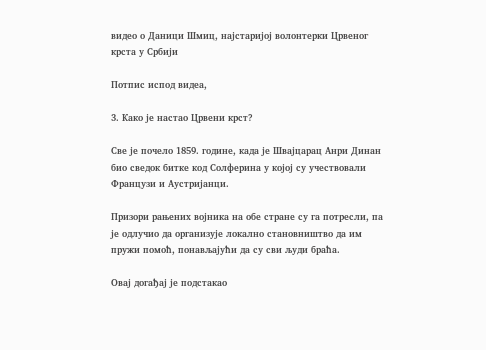видео о Даници Шмиц, најстаријој волонтерки Црвеног крста у Србији

Потпис испод видеа,

3. Како је настао Црвени крст?

Све је почело 1859. године, када је Швајцарац Анри Динан био сведок битке код Солферина у којој су учествовали Французи и Аустријанци.

Призори рањених војника на обе стране су га потресли, па је одлучио да организује локално становништво да им пружи помоћ, понављајући да су сви људи браћа.

Овај догађај је подстакао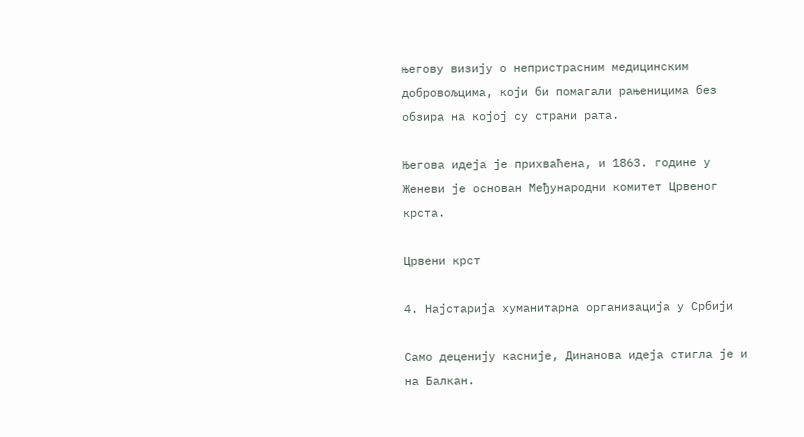његову визију о непристрасним медицинским добровољцима, који би помагали рањеницима без обзира на којој су страни рата.

Његова идеја је прихваћена, и 1863. године у Женеви је основан Међународни комитет Црвеног крста.

Црвени крст

4. Најстарија хуманитарна организација у Србији

Само деценију касније, Динанова идеја стигла је и на Балкан.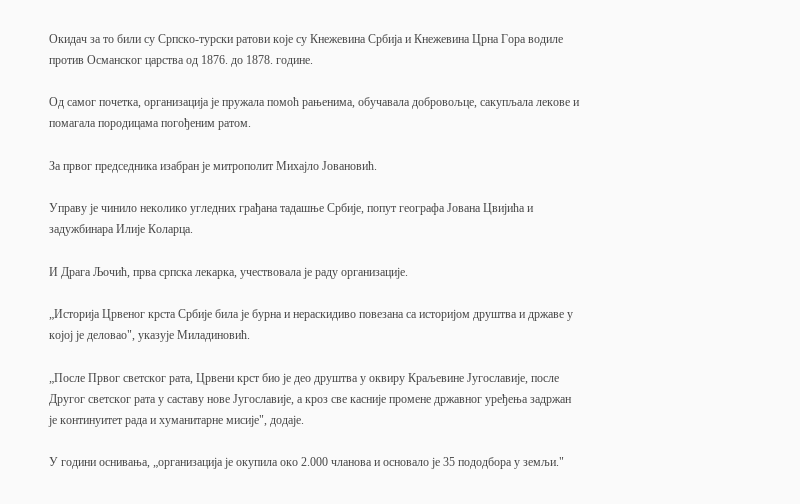Окидач за то били су Српско-турски ратови које су Кнежевина Србија и Кнежевина Црна Гора водиле против Османског царства од 1876. до 1878. године.

Од самог почетка, организација је пружала помоћ рањенима, обучавала добровољце, сакупљала лекове и помагала породицама погођеним ратом.

За првог председника изабран је митрополит Михајло Јовановић.

Управу је чинило неколико угледних грађана тадашње Србије, попут географа Јована Цвијића и задужбинара Илије Коларца.

И Драга Љочић, прва српска лекарка, учествовала је раду организације.

„Историја Црвеног крста Србије била је бурна и нераскидиво повезана са историјом друштва и државе у којој је деловао", указује Миладиновић.

„После Првог светског рата, Црвени крст био је део друштва у оквиру Краљевине Југославије, после Другог светског рата у саставу нове Југославије, а кроз све касније промене државног уређења задржан је континуитет рада и хуманитарне мисије", додаје.

У години оснивања, „организација је окупила око 2.000 чланова и основало је 35 пододбора у земљи."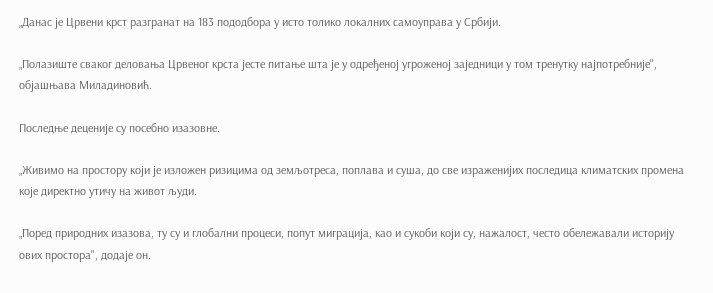„Данас је Црвени крст разгранат на 183 пододбора у исто толико локалних самоуправа у Србији.

„Полазиште сваког деловања Црвеног крста јесте питање шта је у одређеној угроженој заједници у том тренутку најпотребније", објашњава Миладиновић.

Последње деценије су посебно изазовне.

„Живимо на простору који је изложен ризицима од земљотреса, поплава и суша, до све израженијих последица климатских промена које директно утичу на живот људи.

„Поред природних изазова, ту су и глобални процеси, попут миграција, као и сукоби који су, нажалост, често обележавали историју ових простора", додаје он.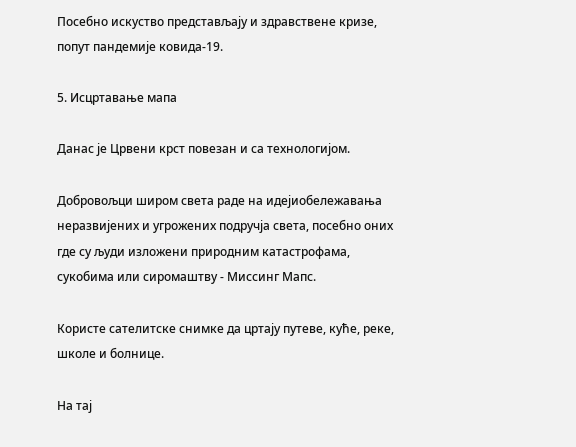Посебно искуство представљају и здравствене кризе, попут пандемије ковида-19.

5. Исцртавање мапа

Данас је Црвени крст повезан и са технологијом.

Добровољци широм света раде на идејиобележавања неразвијених и угрожених подручја света, посебно оних где су људи изложени природним катастрофама, сукобима или сиромаштву - Миссинг Мапс.

Користе сателитске снимке да цртају путеве, куће, реке, школе и болнице.

На тај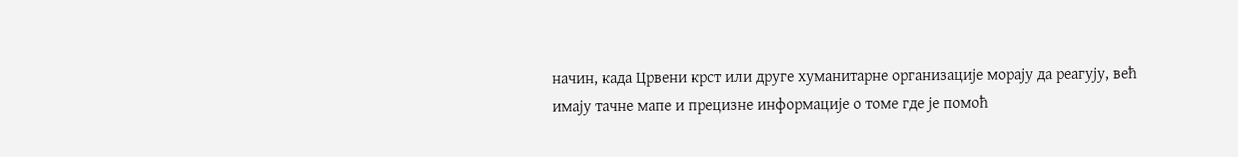начин, када Црвени крст или друге хуманитарне организације морају да реагују, већ имају тачне мапе и прецизне информације о томе где је помоћ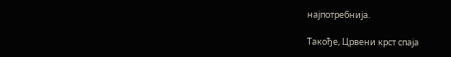најпотребнија.

Такође, Црвени крст спаја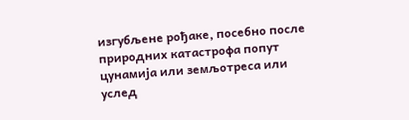изгубљене рођаке, посебно после природних катастрофа попут цунамија или земљотреса или услед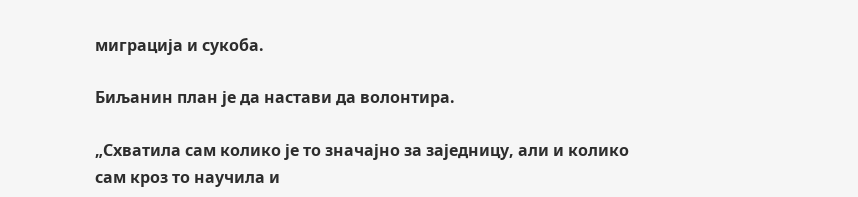миграција и сукоба.

Биљанин план је да настави да волонтира.

„Схватила сам колико је то значајно за заједницу, али и колико сам кроз то научила и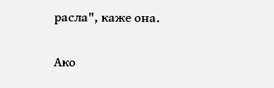расла", каже она.

Ако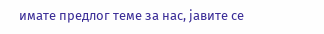имате предлог теме за нас, јавите се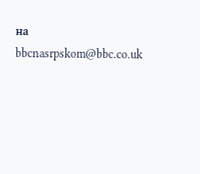на bbcnasrpskom@bbc.co.uk